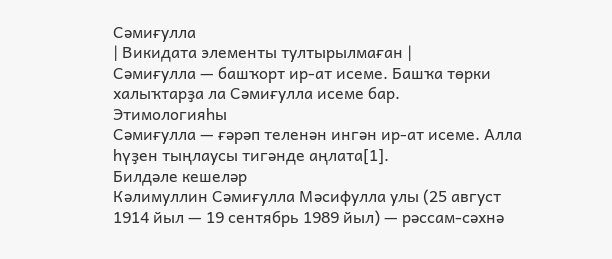Сәмиғулла
| Викидата элементы тултырылмаған |
Сәмиғулла — башҡорт ир-ат исеме. Башҡа төрки халыҡтарҙа ла Сәмиғулла исеме бар.
Этимологияһы
Сәмиғулла — ғәрәп теленән ингән ир-ат исеме. Алла һүҙен тыңлаусы тигәнде аңлата[1].
Билдәле кешеләр
Кәлимуллин Сәмиғулла Мәсифулла улы (25 август 1914 йыл — 19 сентябрь 1989 йыл) — рәссам-сәхнә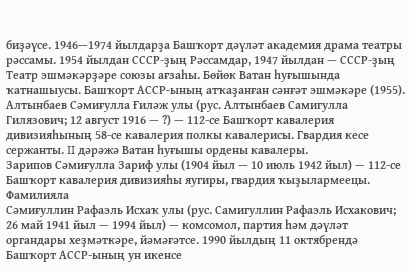биҙәүсе. 1946—1974 йылдарҙа Башҡорт дәүләт академия драма театры рәссамы. 1954 йылдан СССР-ҙың Рәссамдар, 1947 йылдан — СССР-ҙың Театр эшмәкәрҙәре союзы ағзаһы. Бөйөк Ватан һуғышында ҡатнашыусы. Башҡорт АССР-ының атҡаҙанған сәнғәт эшмәкәре (1955).
Алтынбаев Сәмиғулла Ғиләж улы (рус. Алтынбаев Самигулла Гилязович; 12 август 1916 — ?) — 112-се Башҡорт кавалерия дивизияһының 58-се кавалерия полкы кавалерисы. Гвардия кесе сержанты. II дәрәжә Ватан һуғышы ордены кавалеры.
Зарипов Сәмиғулла Зариф улы (1904 йыл — 10 июль 1942 йыл) — 112-се Башҡорт кавалерия дивизияһы яугиры, гвардия ҡыҙылармеецы.
Фамилияла
Сәмиғуллин Рафаэль Исхаҡ улы (рус. Самигуллин Рафаэль Исхакович; 26 май 1941 йыл — 1994 йыл) — комсомол, партия һәм дәүләт органдары хеҙмәткәре, йәмәғәтсе. 1990 йылдың 11 октябрендә Башҡорт АССР-ының ун икенсе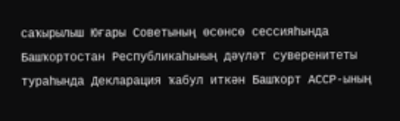саҡырылыш Юғары Советының өсөнсө сессияһында Башҡортостан Республикаһының дәүләт суверенитеты тураһында Декларация ҡабул иткән Башҡорт АССР-ының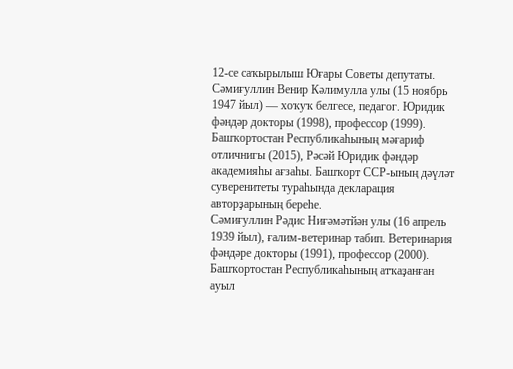12-се саҡырылыш Юғары Советы депутаты.
Сәмиғуллин Венир Кәлимулла улы (15 ноябрь 1947 йыл) — хоҡуҡ белгесе, педагог. Юридик фәндәр докторы (1998), профессор (1999). Башҡортостан Республикаһының мәғариф отличнигы (2015), Рәсәй Юридик фәндәр академияһы ағзаһы. Башҡорт ССР-ының дәүләт суверенитеты тураһында декларация авторҙарының береһе.
Сәмиғуллин Рәдис Ниғәмәтйән улы (16 апрель 1939 йыл), ғалим-ветеринар табип. Ветеринария фәндәре докторы (1991), профессор (2000). Башҡортостан Республикаһының атҡаҙанған ауыл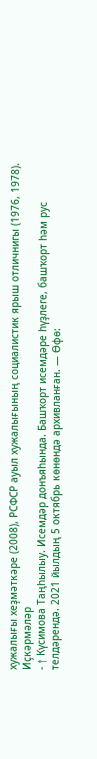хужалығы хеҙмәткәре (2008), РСФСР ауыл хужалығының социалистик ярыш отличнигы (1976, 1978).
Иҫкәрмәләр
- ↑ Күсимова Таңһылыу. Исемдәр донъяһында. Башҡорт исемдәре һүҙлеге, башҡорт һәм рус телдәрендә. 2021 йылдың 5 октябрь көнөндә архивланған. — Өфө: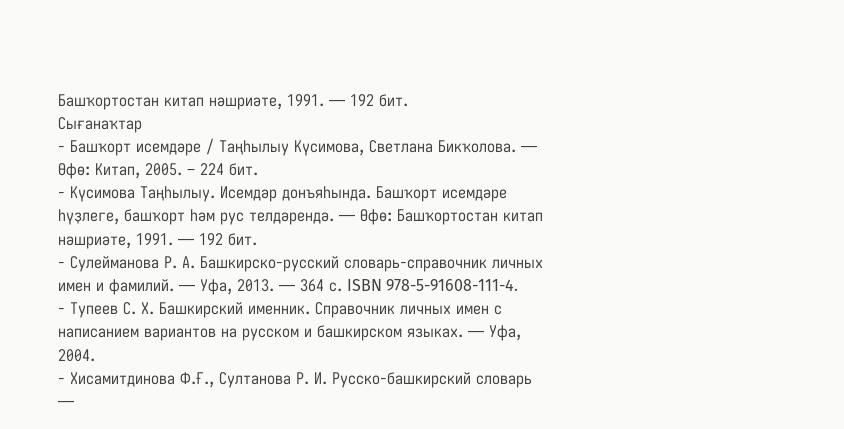Башҡортостан китап нәшриәте, 1991. — 192 бит.
Сығанаҡтар
- Башҡорт исемдәре / Таңһылыу Күсимова, Cветлана Бикҡолова. — Өфө: Китап, 2005. – 224 бит.
- Күсимова Таңһылыу. Исемдәр донъяһында. Башҡорт исемдәре һүҙлеге, башҡорт һәм рус телдәрендә. — Өфө: Башҡортостан китап нәшриәте, 1991. — 192 бит.
- Сулейманова Р. А. Башкирско-русский словарь-справочник личных имен и фамилий. — Уфа, 2013. — 364 с. ISBN 978-5-91608-111-4.
- Тупеев С. Х. Башкирский именник. Справочник личных имен с написанием вариантов на русском и башкирском языках. — Уфа, 2004.
- Хисамитдинова Ф.Ғ., Султанова Р. И. Русско-башкирский словарь —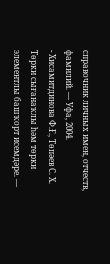справочник личных имен, отчеств, фамилий. — Уфа, 2004.
- Хисамитдинова Ф.Ғ., Төпәев С. Х. Төрки сығанаҡлы һәм төрки элементлы башҡорт исемдәре. —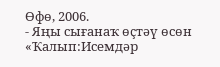Өфө, 2006.
- Яңы сығанаҡ өҫтәү өсөн «Ҡалып:Исемдәр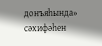донъяһында» сәхифәһен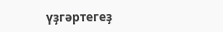үҙгәртегеҙ